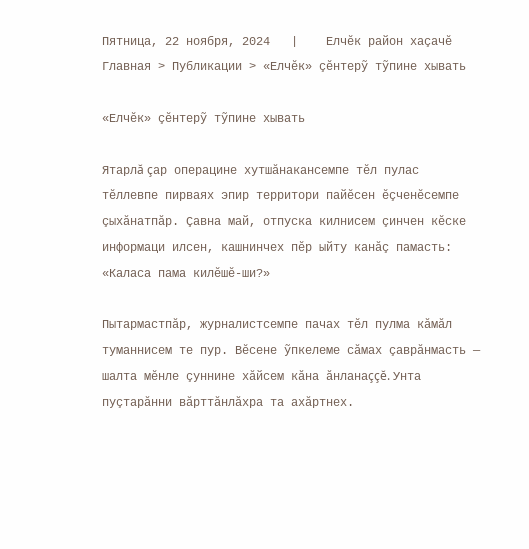Пятница, 22 ноября, 2024   |    Елчĕк район хаçачĕ
Главная > Публикации > «Елчĕк» çĕнтерỹ тỹпине хывать

«Елчĕк» çĕнтерỹ тỹпине хывать

Ятарлă çар операцине хутшăнакансемпе тĕл пулас тĕллевпе пирваях эпир территори пайĕсен ĕçченĕсемпе çыхăнатпăр. Çавна май, отпуска килнисем çинчен кĕске информаци илсен, кашнинчех пĕр ыйту канăç памасть: «Каласа пама килĕшĕ-ши?»

Пытармастпăр, журналистсемпе пачах тĕл пулма кăмăл туманнисем те пур. Вĕсене ỹпкелеме сăмах çаврăнмасть — шалта мĕнле çуннине хăйсем кăна ăнланаççĕ. Унта пуçтарăнни вăрттăнлăхра та ахăртнех.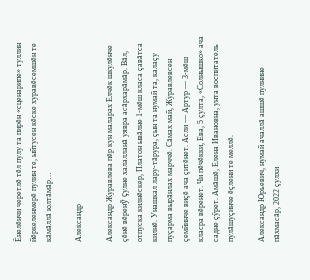Ĕнелĕнчи черетлĕ тĕл пулу та пирĕн «сценарипе» туллин йĕркеленмерĕ пулин те, ыйтусен кĕске хуравĕсемшĕн те кăмăллă юлтăмăр…

Александр

Александр Журавлева пĕр кун маларах Елчĕк шкулĕнче çĕнĕ вĕренỹ çулне халалланă уявра асăрхарăмăр. Вăл, отпуска килнĕскер, Платон ывăлне 1-мĕш класа çавăтса килнĕ. Унашкал лару-тăрура, çын та нумай та, калаçу пуçарма вырăнлах марччĕ. Сăмах май, Журавлевсен çемйинче виçĕ ача çитĕнет. Асли — Артур — 3-мĕш класра вĕренет. Чи пĕчĕкки, Ева, 5 çулта, «Солнышко» ача садне çỹрет. Амăшĕ, Елена Ивановна, унта воспитатель пулăшуçинче ĕçлени те меллĕ.

Александр Юрьевич, нумай ачаллă ашшĕ пулнине пăхмасăр, 2022 çулхи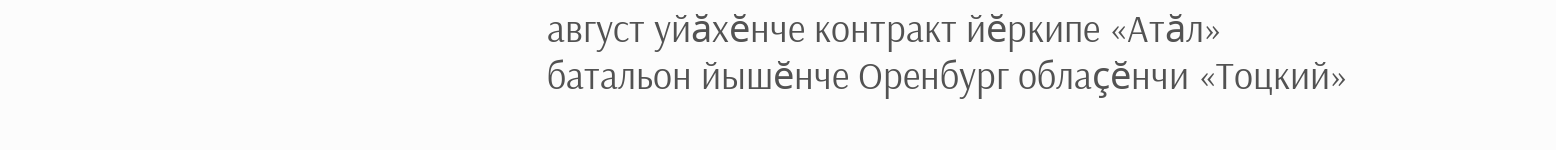август уйăхĕнче контракт йĕркипе «Атăл» батальон йышĕнче Оренбург облаçĕнчи «Тоцкий»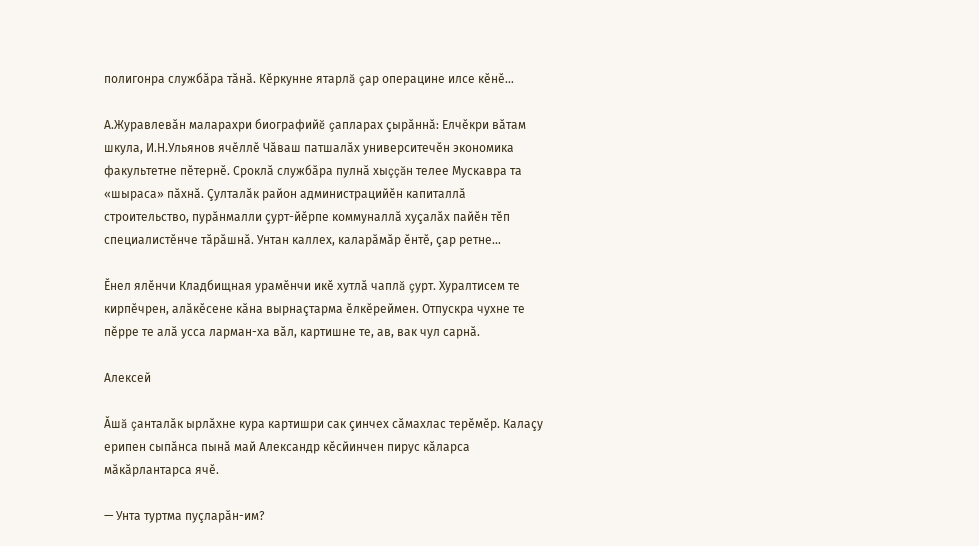полигонра службăра тăнă. Кĕркунне ятарлă çар операцине илсе кĕнĕ…

А.Журавлевăн маларахри биографийĕ çапларах çырăннă: Елчĕкри вăтам шкула, И.Н.Ульянов ячĕллĕ Чăваш патшалăх университечĕн экономика факультетне пĕтернĕ. Сроклă службăра пулнă хыççăн телее Мускавра та «шыраса» пăхнă. Çулталăк район администрацийĕн капиталлă строительство, пурăнмалли çурт-йĕрпе коммуналлă хуçалăх пайĕн тĕп специалистĕнче тăрăшнă. Унтан каллех, каларăмăр ĕнтĕ, çар ретне…

Ĕнел ялĕнчи Кладбищная урамĕнчи икĕ хутлă чаплă çурт. Хуралтисем те кирпĕчрен, алăкĕсене кăна вырнаçтарма ĕлкĕреймен. Отпускра чухне те пĕрре те алă усса ларман-ха вăл, картишне те, ав, вак чул сарнă.

Алексей

Ăшă çанталăк ырлăхне кура картишри сак çинчех сăмахлас терĕмĕр. Калаçу ерипен сыпăнса пынă май Александр кĕсйинчен пирус кăларса мăкăрлантарса ячĕ.

— Унта туртма пуçларăн-им?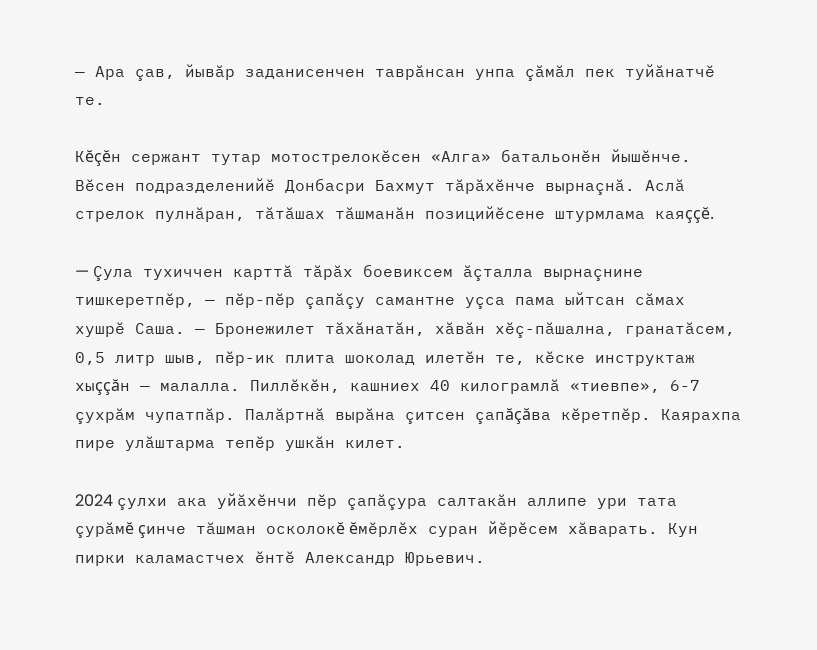— Ара çав, йывăр заданисенчен таврăнсан унпа çăмăл пек туйăнатчĕ те.

Кĕçĕн сержант тутар мотострелокĕсен «Алга» батальонĕн йышĕнче. Вĕсен подразделенийĕ Донбасри Бахмут тăрăхĕнче вырнаçнă. Аслă стрелок пулнăран, тăтăшах тăшманăн позицийĕсене штурмлама каяççĕ.

— Çула тухиччен карттă тăрăх боевиксем ăçталла вырнаçнине тишкеретпĕр, — пĕр-пĕр çапăçу самантне уçса пама ыйтсан сăмах хушрĕ Саша. — Бронежилет тăхăнатăн, хăвăн хĕç-пăшална, гранатăсем, 0,5 литр шыв, пĕр-ик плита шоколад илетĕн те, кĕске инструктаж хыççăн — малалла. Пиллĕкĕн, кашниех 40 килограмлă «тиевпе», 6-7 çухрăм чупатпăр. Палăртнă вырăна çитсен çапăçăва кĕретпĕр. Каярахпа пире улăштарма тепĕр ушкăн килет.

2024 çулхи ака уйăхĕнчи пĕр çапăçура салтакăн аллипе ури тата çурăмĕ çинче тăшман осколокĕ ĕмĕрлĕх суран йĕрĕсем хăварать. Кун пирки каламастчех ĕнтĕ Александр Юрьевич.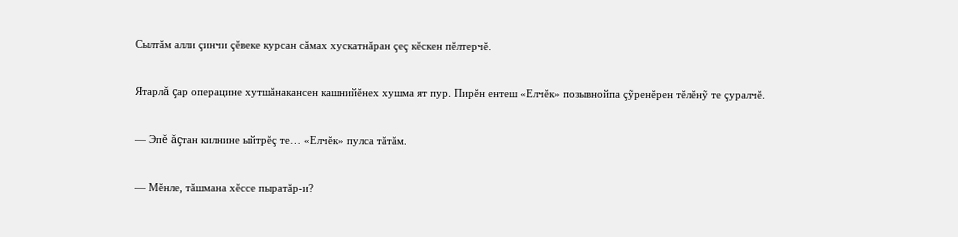Сылтăм алли çинчи çĕвеке курсан сăмах хускатнăран çеç кĕскен пĕлтерчĕ.

Ятарлă çар операцине хутшăнакансен кашнийĕнех хушма ят пур. Пирĕн ентеш «Елчĕк» позывнойпа çỹренĕрен тĕлĕнỹ те çуралчĕ.

— Эпĕ ăçтан килнине ыйтрĕç те… «Елчĕк» пулса тăтăм.

— Мĕнле, тăшмана хĕссе пыратăр-и?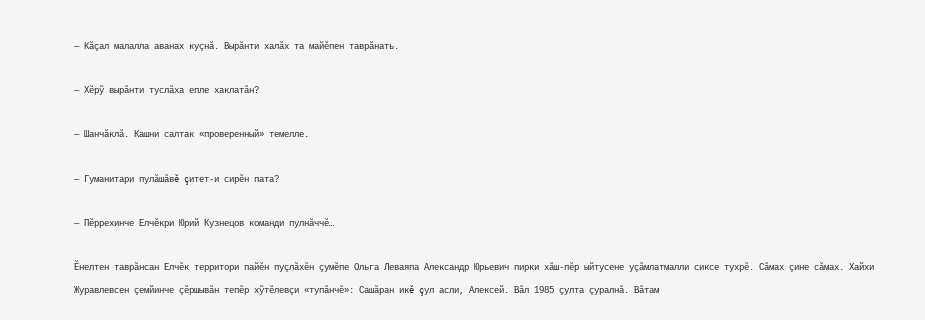— Кăçал малалла аванах куçнă. Вырăнти халăх та майĕпен таврăнать.

— Хĕрỹ вырăнти туслăха епле хаклатăн?

— Шанчăклă. Кашни салтак «проверенный» темелле.

— Гуманитари пулăшăвĕ çитет-и сирĕн пата?

— Пĕррехинче Елчĕкри Юрий Кузнецов команди пулнăччĕ…

Ĕнелтен таврăнсан Елчĕк территори пайĕн пуçлăхĕн çумĕпе Ольга Леваяпа Александр Юрьевич пирки хăш-пĕр ыйтусене уçăмлатмалли сиксе тухрĕ. Сăмах çине сăмах. Хайхи Журавлевсен çемйинче çĕршывăн тепĕр хỹтĕлевçи «тупăнчĕ»: Сашăран икĕ çул асли, Алексей. Вăл 1985 çулта çуралнă. Вăтам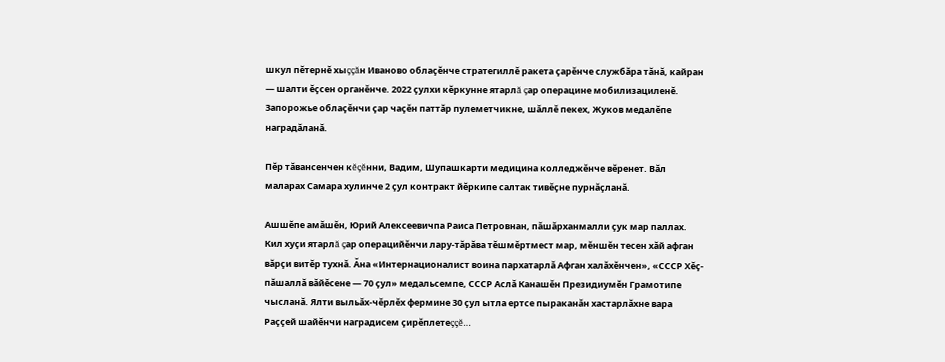шкул пĕтернĕ хыççăн Иваново облаçĕнче стратегиллĕ ракета çарĕнче службăра тăнă, кайран — шалти ĕçсен органĕнче. 2022 çулхи кĕркунне ятарлă çар операцине мобилизациленĕ. Запорожье облаçĕнчи çар чаçĕн паттăр пулеметчикне, шăллĕ пекех, Жуков медалĕпе наградăланă.

Пĕр тăвансенчен кĕçĕнни, Вадим, Шупашкарти медицина колледжĕнче вĕренет. Вăл маларах Самара хулинче 2 çул контракт йĕркипе салтак тивĕçне пурнăçланă.

Ашшĕпе амăшĕн, Юрий Алексеевичпа Раиса Петровнан, пăшăрханмалли çук мар паллах. Кил хуçи ятарлă çар операцийĕнчи лару-тăрăва тĕшмĕртмест мар, мĕншĕн тесен хăй афган вăрçи витĕр тухнă. Ăна «Интернационалист воина пархатарлă Афган халăхĕнчен», «СССР Хĕç-пăшаллă вăйĕсене — 70 çул» медальсемпе, СССР Аслă Канашĕн Президиумĕн Грамотипе чысланă. Ялти выльăх-чĕрлĕх фермине 30 çул ытла ертсе пыраканăн хастарлăхне вара Раççей шайĕнчи наградисем çирĕплетеççĕ…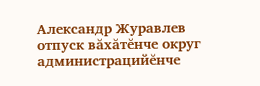Александр Журавлев отпуск вăхăтĕнче округ администрацийĕнче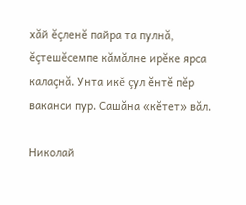хăй ĕçленĕ пайра та пулнă, ĕçтешĕсемпе кăмăлне ирĕке ярса калаçнă. Унта икĕ çул ĕнтĕ пĕр ваканси пур. Сашăна «кĕтет» вăл.

Николай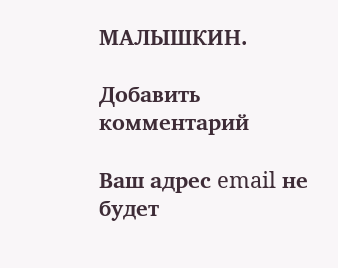МАЛЫШКИН.

Добавить комментарий

Ваш адрес email не будет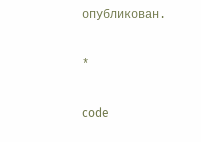опубликован.

*

code